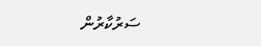ސަރުކާރުން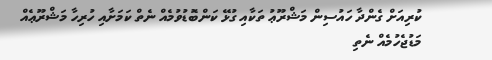ކުރިއަށް ގެންދާ ހައުސިން މަޝްރޫޢު ތަކާއި ގުޅޭ ކަންބޮޑުވުމެއް ނެތް ކަމަށާއި ހުރިހާ މަޝްރޫޢެއް މަޑުޖެހުމެއް ނެތި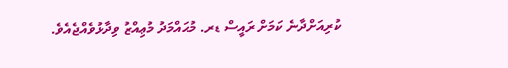ކުރިއަށްދާނެ ކަމަށް ރައީސް ޑރ. މުޙައްމަދު މުޢިއްޒު ވިދާޅުވެއްޖެއެވެ.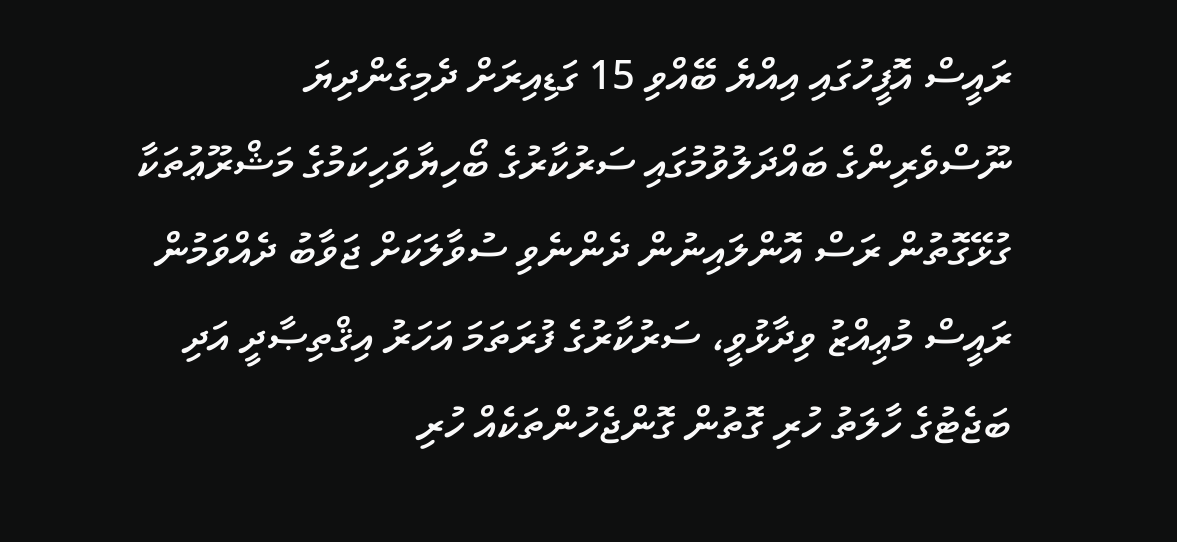ރައީސް އޮފީހުގައި އިއްޔެ ބޭއްވި 15 ގަޑިއިރަށް ދެމިގެންދިޔަ ނޫސްވެރިންގެ ބައްދަލުވުމުގައި ސަރުކާރުގެ ބޯހިޔާވަހިކަމުގެ މަޝްރޫޢުތަކާ ގުޅޭގޮތުން ރަސް އޮންލައިނުން ދެންނެވި ސުވާލަކަށް ޖަވާބު ދެއްވަމުން ރައީސް މުޢިއްޒު ވިދާޅުވީ، ސަރުކާރުގެ ފުރަތަމަ އަހަރު އިޤްތިޞާދީ އަދި ބަޖެޓުގެ ހާލަތު ހުރި ގޮތުން ގޮންޖެހުންތަކެއް ހުރި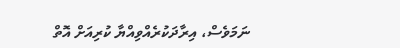ނަމަވެސް، އިރާދަކުރެއްވިއްޔާ ކުރިއަށް އޮތް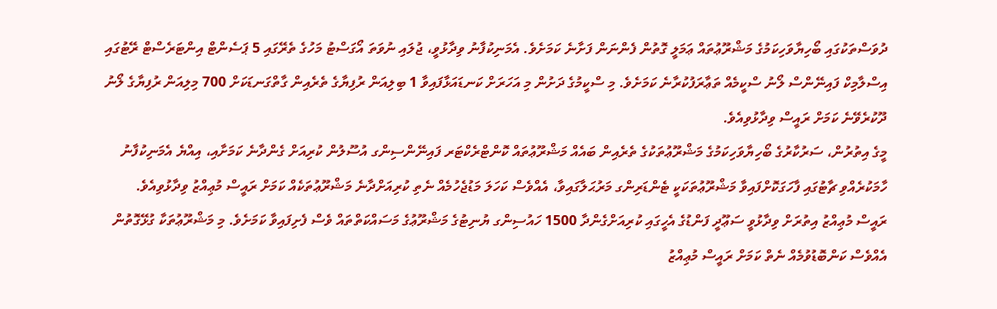ދުވަސްތަކުގައި ބޯހިޔާވަހިކަމުގެ މަޝްރޫޢުތައް ޢަމަލީ ގޮތުން ފެންނަން ފަށާނެ ކަމަށެވެ. އެމަނިކުފާނު ވިދާޅުވީ، ޖުލައި ނުވަތަ އޯގަސްޓު މަހުގެ ތެރޭގައި 5 ޕަސެންޓް އިންޓަރެސްޓް ރޭޓުގައި އިސްލާމިކް ފައިނޭންސް ލޯނު ސްކީމެއް ތަޢާރަފުކުރާނެ ކަމަށެވެ. މި ސްކީމުގެ ދަށުން މި އަހަރަށް ކަނޑައަޅާފައިވާ 1 ބިލިއަން ރުފިޔާގެ ތެރެއިން ގާތްގަނޑަކަށް 700 މިލިއަން ރުފިޔާގެ ލޯނު ދޫކުރެވޭނެ ކަމަށް ރައީސް ވިދާޅުވިއެވެ.
މީގެ އިތުރުން، ސަރުކާރުގެ ބޯހިޔާވަހިކަމުގެ މަޝްރޫޢުތަކުގެ ތެރެއިން ބައެއް މަޝްރޫޢުތައް ކޮންޓްރެކްޓަރ ފައިނޭންސިންގ އުސޫލުން ކުރިއަށް ގެންދާނެ ކަމަށާއި، އިއްޔެ އެމަނިކުފާނު ހާމަކުރެއްވި ޗާޓުގައި ފާހަގަކޮށްފައިވާ މަޝްރޫޢުތަކަކީ ޓެންޑަރިންގ މަރުޙަލާގައިވާ، އެއްވެސް ކަހަލަ މަޑުޖެހުމެއް ނެތި ކުރިއަށްދާނެ މަޝްރޫޢުތަކެއް ކަމަށް ރައީސް މުޢިއްޒު ވިދާޅުވިއެވެ.
ރައީސް މުޢިއްޒު އިތުރަށް ވިދާޅުވީ ސަޢޫދީ ފަންޑުގެ އެހީގައި ކުރިއަށްގެންދާ 1500 ހައުސިންގ ޔުނިޓުގެ މަޝްރޫޢުގެ މަސައްކަތްތައް ވެސް ފެށިފައިވާ ކަމަށެވެ. މި މަޝްރޫޢުތަކާ ގުޅޭގޮތުން އެއްވެސް ކަންބޮޑުވުމެއް ނެތް ކަމަށް ރައީސް މުޢިއްޒު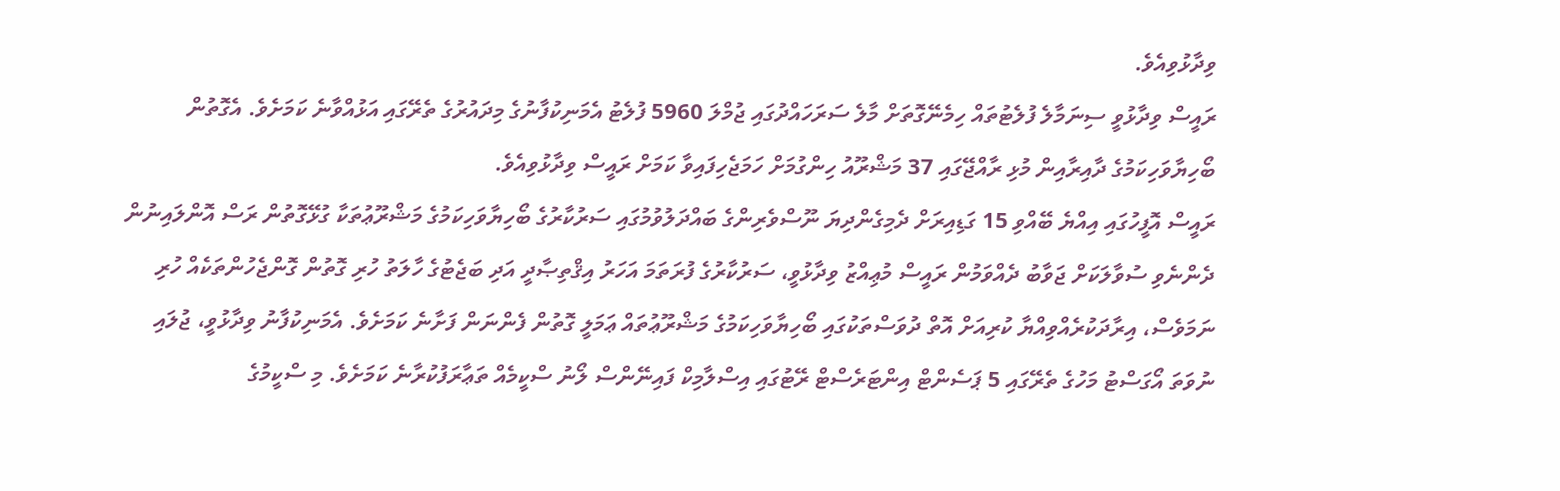ވިދާޅުވިއެވެ.
ރައީސް ވިދާޅުވީ ސިނަމާލެ ފުލެޓުތައް ހިމެނޭގޮތަށް މާލެ ސަރަހައްދުގައި ޖުމްލަ 5960 ފުލެޓު އެމަނިކުފާނުގެ މިދައުރުގެ ތެރޭގައި އަޅުއްވާނެ ކަމަށެވެ. އެގޮތުން ބޯހިޔާވަހިކަމުގެ ދާއިރާއިން މުޅި ރާއްޖޭގައި 37 މަޝްރޫއު ހިންގުމަށް ހަމަޖެހިފައިވާ ކަމަށް ރައީސް ވިދާޅުވިއެވެ.
ރައީސް އޮފީހުގައި އިއްޔެ ބޭއްވި 15 ގަޑިއިރަށް ދެމިގެންދިޔަ ނޫސްވެރިންގެ ބައްދަލުވުމުގައި ސަރުކާރުގެ ބޯހިޔާވަހިކަމުގެ މަޝްރޫޢުތަކާ ގުޅޭގޮތުން ރަސް އޮންލައިނުން ދެންނެވި ސުވާލަކަށް ޖަވާބު ދެއްވަމުން ރައީސް މުޢިއްޒު ވިދާޅުވީ، ސަރުކާރުގެ ފުރަތަމަ އަހަރު އިޤްތިޞާދީ އަދި ބަޖެޓުގެ ހާލަތު ހުރި ގޮތުން ގޮންޖެހުންތަކެއް ހުރި ނަމަވެސް، އިރާދަކުރެއްވިއްޔާ ކުރިއަށް އޮތް ދުވަސްތަކުގައި ބޯހިޔާވަހިކަމުގެ މަޝްރޫޢުތައް ޢަމަލީ ގޮތުން ފެންނަން ފަށާނެ ކަމަށެވެ. އެމަނިކުފާނު ވިދާޅުވީ، ޖުލައި ނުވަތަ އޯގަސްޓު މަހުގެ ތެރޭގައި 5 ޕަސެންޓް އިންޓަރެސްޓް ރޭޓުގައި އިސްލާމިކް ފައިނޭންސް ލޯނު ސްކީމެއް ތަޢާރަފުކުރާނެ ކަމަށެވެ. މި ސްކީމުގެ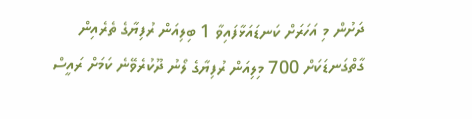ދަށުން މި އަހަރަށް ކަނޑައަޅާފައިވާ 1 ބިލިއަން ރުފިޔާގެ ތެރެއިން ގާތްގަނޑަކަށް 700 މިލިއަން ރުފިޔާގެ ލޯނު ދޫކުރެވޭނެ ކަމަށް ރައީސް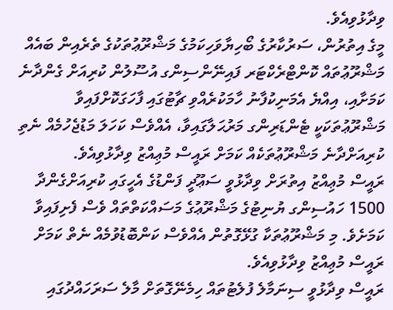ވިދާޅުވިއެވެ.
މީގެ އިތުރުން، ސަރުކާރުގެ ބޯހިޔާވަހިކަމުގެ މަޝްރޫޢުތަކުގެ ތެރެއިން ބައެއް މަޝްރޫޢުތައް ކޮންޓްރެކްޓަރ ފައިނޭންސިންގ އުސޫލުން ކުރިއަށް ގެންދާނެ ކަމަށާއި، އިއްޔެ އެމަނިކުފާނު ހާމަކުރެއްވި ޗާޓުގައި ފާހަގަކޮށްފައިވާ މަޝްރޫޢުތަކަކީ ޓެންޑަރިންގ މަރުޙަލާގައިވާ، އެއްވެސް ކަހަލަ މަޑުޖެހުމެއް ނެތި ކުރިއަށްދާނެ މަޝްރޫޢުތަކެއް ކަމަށް ރައީސް މުޢިއްޒު ވިދާޅުވިއެވެ.
ރައީސް މުޢިއްޒު އިތުރަށް ވިދާޅުވީ ސަޢޫދީ ފަންޑުގެ އެހީގައި ކުރިއަށްގެންދާ 1500 ހައުސިންގ ޔުނިޓުގެ މަޝްރޫޢުގެ މަސައްކަތްތައް ވެސް ފެށިފައިވާ ކަމަށެވެ. މި މަޝްރޫޢުތަކާ ގުޅޭގޮތުން އެއްވެސް ކަންބޮޑުވުމެއް ނެތް ކަމަށް ރައީސް މުޢިއްޒު ވިދާޅުވިއެވެ.
ރައީސް ވިދާޅުވީ ސިނަމާލެ ފުލެޓުތައް ހިމެނޭގޮތަށް މާލެ ސަރަހައްދުގައި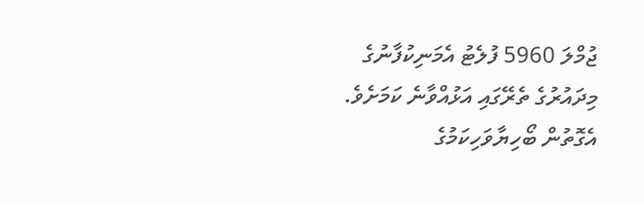ޖުމްލަ 5960 ފުލެޓު އެމަނިކުފާނުގެ މިދައުރުގެ ތެރޭގައި އަޅުއްވާނެ ކަމަށެވެ. އެގޮތުން ބޯހިޔާވަހިކަމުގެ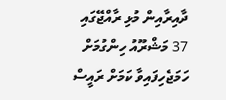ދާއިރާއިން މުޅި ރާއްޖޭގައި 37 މަޝްރޫއު ހިންގުމަށް ހަމަޖެހިފައިވާ ކަމަށް ރައީސް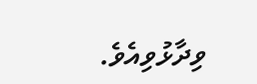ވިދާޅުވިއެވެ.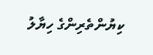ކިޔުންތެރިންގެ ހިޔާލު